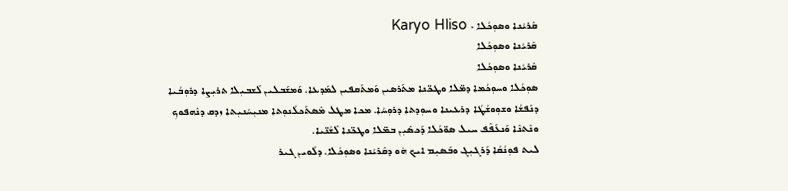ܩܶܪܝܳܢܐ ܘܣܘܼܟܳܠܐ - Karyo Hliso
ܩܶܪܝܳܢܐ ܘܣܘܼܟܳܠܐ
ܩܶܪܝܳܢܐ ܘܣܘܼܟܳܠܐ
ܣܘܼܟܳܠܐ ܘܚܘܼܟܳܡܐ ܕܡ̈ܠܐ ܘܛܟ̈ܢܐ ܡܬܰܪܣܝܢ ܘܰܡܬܰܩܦܝܢ ܠܡܰܕܥܐ. ܘܰܡܫܰܒܠܝܢ ܠܰܫܒܝܼܠܐ ܬܪܝܼܨܐ ܕܪܘܼܒܳܝܐ ܕܢܰܦܫܳܐ ܘܫܘܼܘܫܳܛܳܐ ܕܪܥܝܢܐ ܘܚܘܼܕܬܐ ܕܪܘܼܚܳܐ. ܡܟܐ ܡܛܠ ܡܶܣܬܰܟܠܳܢܘܼܬܐ ܡܢܝܼܚܳܢܝܼܬܐ ܙܕܩ ܕܢܶܗܦܘܟ ܘܢܶܬܢܶܐ ܘܰܢܥܰܦܶܦ ܚܝܠ ܣܘ̈ܟܳܠܐ ܕܰܟܣܶܝܼܢ ܒܡ̈ܠܐ ܘܛܟ̈ܢܐ ܠܶܫܳܢ̈ܝܐ.
ܠܝܬ ܦܘܼܢܳܩܳܐ ܕܰܪܓܝܼܓ ܘܒܰܣܝܼܡ ܐܝܟ ܗܿܘ ܕܩܶܪܝܳܢܐ ܘܣܘܼܟܳܠܐ. ܕܠܳܘܝܢ ܓܝܪ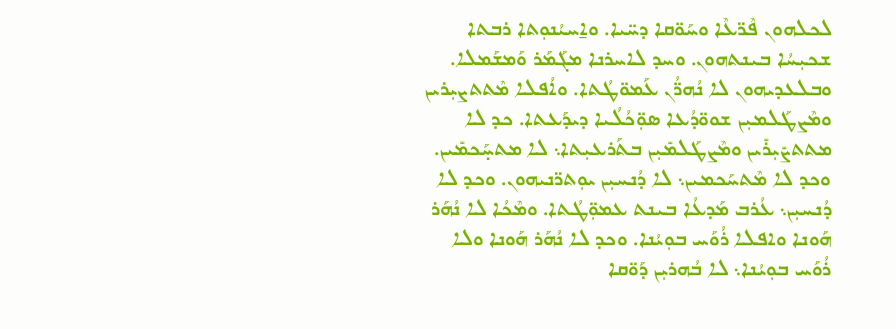ܠܟܠܗܘܢ ܦܶܪ̈ܥܶܐ ܘܚܰܘ̈ܩܐ ܕܚ̈ܝܐ. ܘܐ̱ܚܝܳܢܘܼܬܐ ܪܒܬܐ ܫܟܝܼܚܳܐ ܒܝܢܬܗܘܢ. ܘܚܕ ܠܐܚܪܢܐ ܡܓܰܡܰܪ ܘܰܡܫܰܡܠܐ. ܘܒܠܥܕܝܗܘܢ ܠܐ ܢܳܗܪ̈ܳܢ ܥܰܡܘ̈ܛܳܬܐ. ܘܐܳܦܠܐ ܡܶܬܬܨܝܼܪܝܢ ܘܡܶܨܛܰܠܡܝܼܢ ܫܘܘ̈ܕܳܥܐ ܣܘܼ̈ܟܳܠܳܝܐ ܕܝܕܰܥܬܐ. ܟܕ ܠܐ ܡܬܬܨܺܝܼܪܺܝܢ ܘܡܶܨܛܰܠܡܺܝܼܢ ܒܬܰܪܥܝܼܬܐ܆ ܠܐ ܡܬܚ̣ܰܟܡܺܝܢ. ܘܟܕ ܠܐ ܡܶܬܚܰܟܡܝܢ܆ ܠܐ ܕܳܢܚܝܼܢ ܝܘܼܬܪ̈ܢܝܗܘܢ. ܘܟܕ ܠܐ ܕܳܢܚܝܼܢ܆ ܥܳܪܒ ܡܰܕܥܳܐ ܒܝܢܬ ܥܡܘܼ̈ܛܳܬܐ. ܘܡܶܟܳܐ ܠܐ ܢܳܗܰܪ ܗܰܘܢܐ ܘܐܦܠܐ ܪܳܘܰܚ ܒܘܼܝܳܢܐ. ܘܟܕ ܠܐ ܢܳܗܰܪ ܗܰܘܢܐ ܘܠܐ ܪܳܘܰܚ ܒܘܼܝܳܢܐ܆ ܠܐ ܒܳܗܪܝܼܢ ܕܰܘ̈ܩܐ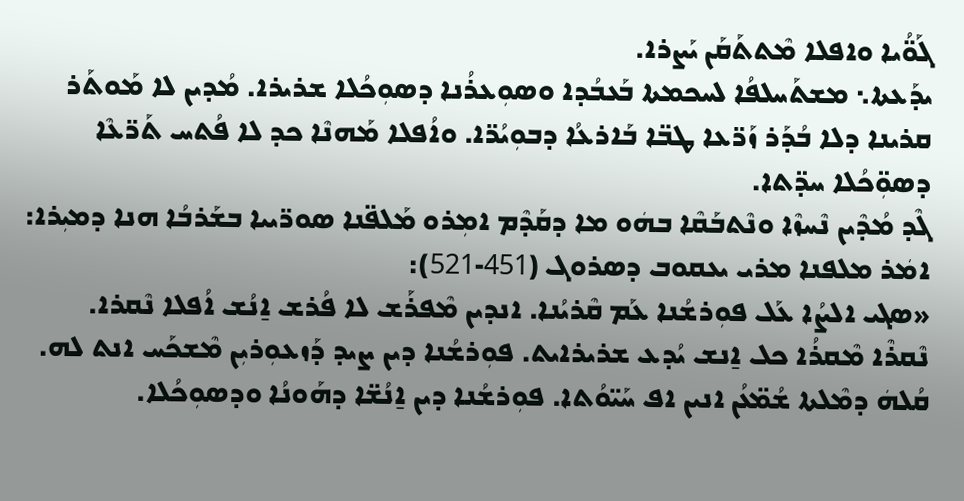ܓܰܘ̈ܳܝܐ ܘܐܦܠܐ ܡܶܬܬܰܩܰܢ ܝܰܨܪܐ.
ܝܕܰܥܬܐ܆ ܡܫܬܰܚܠܦܳܐ ܠܚܟܡܬܐ ܒܰܥܒܳܕܐ ܘܣܘܼܥܪܳܢܐ ܕܣܘܼܟܳܠܐ ܫܪܝܪܐ. ܡܳܕܝܢ ܠܐ ܡܰܘܬܰܪ ܩܪܝܢܐ ܕܠܐ ܒܳܕܰܪ ܙܰܪ̈ܥܐ ܛܒ̈ܐ ܒܰܐܪܥܳܐ ܕܒܘܼܝܳܪ̈ܐ. ܘܐܳܦܠܐ ܡܰܗܢܶܐ ܟܕ ܠܐ ܦܳܬܚ ܬܰܪ̈ܥܶܐ ܕܣܘܼ̈ܟܳܠܐ ܚܕ̈ܬܐ.
ܓܶܕ ܡܳܕܶܝܢ ܢܶܚܙܶܐ ܘܢܶܬܒܰܩܶܐ ܒܗܿܘ ܡܐ ܕܩܰܕܶܡ ܐܡܼܪܘ ܡܰܠܦ̈ܢܐ ܣܘܪ̈ܝܝܐ ܒܫܰܪܒܳܐ ܗܢܐ ܕܡܝܼܪܐ:
ܐܡܿܪ ܡܠܦܢܐ ܡܪܝ ܝܥܩܘܒ ܕܣܪܘܓ (451-521):
«ܣܓܝ ܐܠܨܳܐ ܥܰܠ ܦܘܼܪܫܳܢܐ ܥܰܡ ܩܶܪܝܳܢܐ. ܐܢܕܝܢ ܡܶܦܪܰܫ ܠܐ ܦܳܪܫ ܐ̱ܢܳܫ ܐܳܦܠܐ ܢܶܩܪܐ.
ܢܶܩܪܶܐ ܡܶܩܪܳܐ ܟܠ ܐ̱ܢܫ ܝܳܕܥ ܫܪܝܪܐܝܬ. ܦܘܼܪܫܳܢܐ ܕܝܢ ܨܝܕ ܕܰܙܥܘܼܪܝܼܢ ܡܶܫܟܰܚ ܐܢܬ ܠܗ.
ܩܳܠܗܿ ܕܡܶܠܬܐ ܫܳܡ̈ܥܳܢ ܐܢܝܢ ܐܦ ܚܰܝ̈ܘܳܬܐ. ܦܘܼܪܫܳܢܐ ܕܝܢ ܐ̱ܢܳܫ̈ܐ ܕܗܰܘܢܳܐ ܘܕܣܘܼܟܳܠܐ.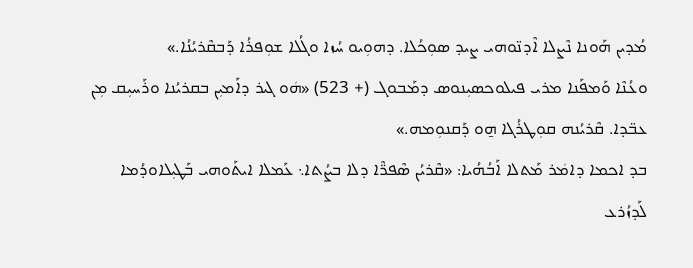ܡܳܕܝܢ ܗܰܘܢܐ ܢܶܨܠܐ ܐܶܕܢ̈ܘܗܝ ܨܝܕ ܣܘܼܟܳܠܐ. ܕܗܘܼܝܘ ܚܳܙܐ ܘܓܳܠܐ ܫܘܼܦܪܳܐ ܕܰܒܩܶܪܝܳܢܳܐ.»
ܘܥܳܢܶܐ ܘܰܡܦܰܢܐ ܡܪܝ ܦܝܠܘܟܣܝܼܢܘܣ ܕܡܰܒܘܓ (+ 523) «ܗܿܘ ܓܝܪ ܕܐܰܡܝܼܢ ܒܩܪܝܳܢܐ ܘܪܰܚܝܼܩ ܡܼܢ ܥܒ̈ܕܐ. ܩܶܪܝܳܢܗ ܩܘܼܛܪܳܓܐ ܗ̱ܘ ܕܰܩܢܘܼܡܗ.»
ܒܕ ܐܟܡܐ ܕܐܡܿܪ ܡܰܬܠܐ ܐܰܒܳܗܳܝܐ: «ܩܶܪܝܳܢ ܣܶܦܪ̈ܶܐ ܕܠܐ ܒܨܳܬܐ܆ ܥܰܡܠܐ ܐܝܬܰܘܗܝ ܒܰܛܝܼܠܐܘܕܳܡܐ ܠܰܕܙܳܪܥ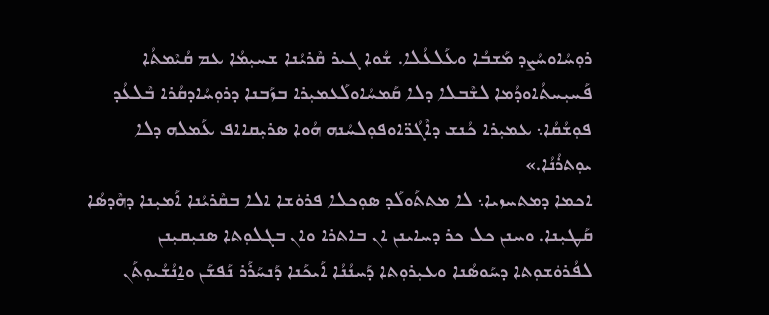ܪܘܼܚܳܐܘܚܳܨܕ ܡܰܫܒܳܐ ܘܥܰܠܥܳܠܐ. ܫܳܘܐ ܓܝܪ ܩܶܪܝܳܢܐ ܫܚܝܼܡܳܐ ܥܡ ܩܳܝܶܡܬܳܐ ܦܰܚܝܼܚܬܳܐܘܕܳܡܐ ܠܫܶܒܠܐ ܕܠܐ ܩܰܡܚܳܐܘܠܰܥܡܝܼܪܐ ܒܙܰܒܢܐ ܕܪܘܼܚܳܐܕܩܳܪܐ ܒܶܠܥܳܕ ܦܘܼܫܳܩܳܐ܆ ܥܡܝܼܪܐ ܟܳܢܫ ܕܐܶܓܳܪ̈ܐܘܦܘܼܠܚܳܢܗ ܗܳܘܐ ܣܪܝܼܩܐܐܦ ܥܰܡܠܗ ܕܠܐ ܝܘܼܬܪܳܢܳܐ.»
ܐܟܡܐ ܕܡܬܚܙܝܐ܆ ܠܐ ܡܬܬܰܘܠܰܕ ܣܘܼܟܠܐ ܦܪܘܿܫܐ ܐܠܐ ܒܩܶܪܝܳܢܐ ܐܰܡܝܼܢܐ ܕܗܶܕܣܳܐ ܩܰܛܝܼܢܐ. ܘܚܢܢ ܟܠ ܟܪ ܕܚܐܝܢܢ ܐܢ ܒܐܬܪܐ ܘܐܢ ܒܓܠܘܼܬܐ ܣܢܝܼܩܝܼܢܢ ܠܦܳܪܘܿܫܘܼܬܐ ܕܚܰܘܣܳܢܐ ܘܥܝܼܪܘܼܬܐ ܕܰܚܢܳܢܳܐ ܐܰܝܟܰܢܐ ܕܰܢܚܰܪܰܪ ܢܰܦܫܰܢ ܘܐ̱ܢܳܫܳܝܘܼܬܰܢ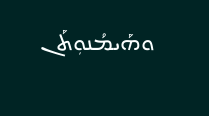ܘܗܰܝܡܳܢܘܼܬܰܢ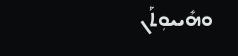ܘܗܺܝܝܘܼܬܰܢ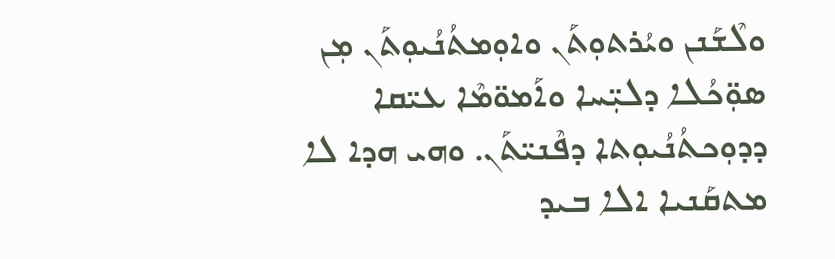ܘܠܶܫܰܢܢ ܘܝܳܪܬܘܼܬܰܢ ܘܐܘܼܡܬܳܢܳܝܘܼܬܰܢ ܡܼܢ ܣܘܼ̈ܟܳܠܐ ܕܠܝܼ̈ܚܐ ܘܐܰܡܘ̈ܡܶܐ ܥܝ̈ܩܐ ܕܕܘܼܟܬܳܢܳܝܘܼܬܐ ܕܦܶܢܝ̈ܬܰܢ. ܘܗܝ ܗܕܐ ܠܐ ܡܬܩܰܢܝܐ ܐܠܐ ܒܝܕ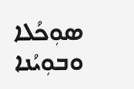ܣܘܼܟܳܠܐ ܘܒܘܼܝܳܢܐ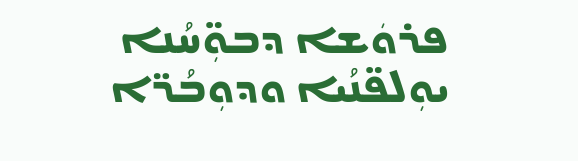ܦܪܘܿܫܐ ܕܒܘܼ̈ܚܳܢܐ ܝܘܼܠܦ̈ܢܳܝܐ ܘܕܘܼܒܳܪ̈ܐ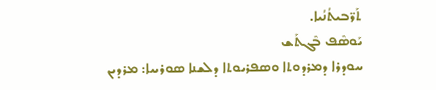ܬܰܪ̈ܒܝܬܳܢܳܝܐ.
ܝܰܘܣܶܦ ܒܶܓܬܰܫ
ܚܘܕܪܐ ܕܡܪܕܘܬܐ ܘܣܦܪܝܘܬܐ ܕܠܫܢܐ ܣܘܪܝܝܐ: ܡܪܕܝܢ